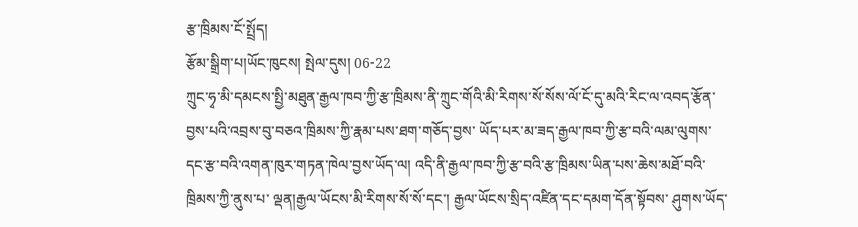རྩ་ཁྲིམས་ངོ་སྤྲོད།
རྩོམ་སྒྲིག་པ།ཡོང་ཁུངས། སྤེལ་དུས། 06-22
ཀྲུང་ཧྭ་མི་དམངས་སྤྱི་མཐུན་རྒྱལ་ཁབ་ཀྱི་རྩ་ཁྲིམས་ནི་ཀྲུང་གོའི་མི་རིགས་སོ་སོས་ལོ་ངོ་དུ་མའི་རིང་ལ་འབད་རྩོན་བྱས་པའི་འབྲས་བུ་བཅའ་ཁྲིམས་ཀྱི་རྣམ་པས་ཐག་གཅོད་བྱས་ ཡོད་པར་མ་ཟད་རྒྱལ་ཁབ་ཀྱི་རྩ་བའི་ལམ་ལུགས་དང་རྩ་བའི་འགན་ཁུར་གཏན་ཁེལ་བྱས་ཡོད་ལ། འདི་ནི་རྒྱལ་ཁབ་ཀྱི་རྩ་བའི་རྩ་ཁྲིམས་ཡིན་པས་ཆེས་མཐོ་བའི་ཁྲིམས་ཀྱི་ནུས་པ་ ལྡན།རྒྱལ་ཡོངས་མི་རིགས་སོ་སོ་དང་། རྒྱལ་ཡོངས་སྲིད་འཛིན་དང་དམག་དོན་སྟོབས་ ཤུགས་ཡོད་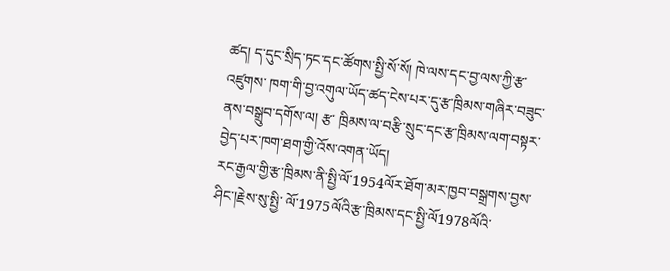ཚད། ད་དུང་སྲིད་ཏང་དང་ཚོགས་སྤྱི་སོ་སོ། ཁེ་ལས་དང་བྱ་ལས་ཀྱི་རྩ་འཛུགས་ ཁག་གི་བྱ་འགུལ་ཡོད་ཚད་ངེས་པར་དུ་རྩ་ཁྲིམས་གཞིར་བཟུང་ནས་བསྒྲུབ་དགོས་ལ། རྩ་ ཁྲིམས་ལ་བརྩི་སྲུང་དང་རྩ་ཁྲིམས་ལག་བསྟར་བྱེད་པར་ཁག་ཐག་གྱི་འོས་འགན་ཡོད།
རང་རྒྱལ་གྱི་རྩ་ཁྲིམས་ནི་སྤྱི་ལོ་1954ལོར་ཐོག་མར་ཁྱབ་བསྒྲགས་བྱས་ཤིང་།རྗེས་སུ་སྤྱི་ ལོ་1975ལོའི་རྩ་ཁྲིམས་དང་སྤྱི་ལོ1978ལོའི་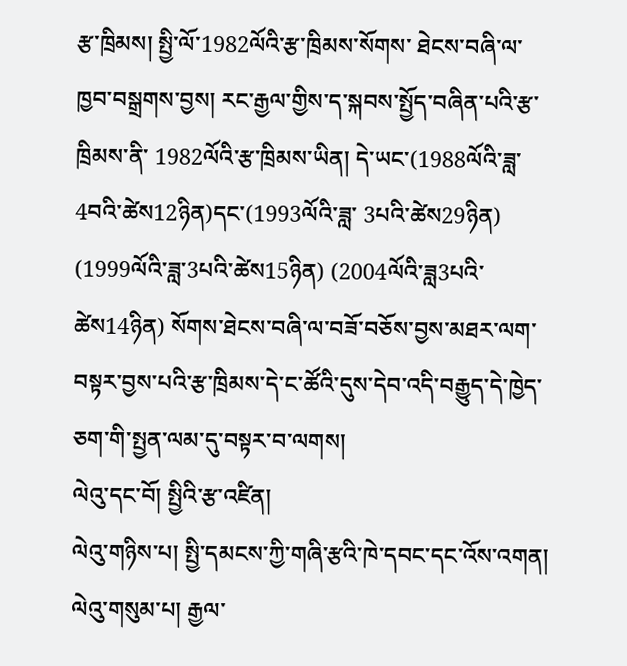རྩ་ཁྲིམས། སྤྱི་ལོ་1982ལོའི་རྩ་ཁྲིམས་སོགས་ ཐེངས་བཞི་ལ་ཁྱབ་བསྒྲགས་བྱས། རང་རྒྱལ་གྱིས་ད་སྐབས་སྤྱོད་བཞིན་པའི་རྩ་ཁྲིམས་ནི་ 1982ལོའི་རྩ་ཁྲིམས་ཡིན། དེ་ཡང་(1988ལོའི་ཟླ་4བའི་ཚེས12ཉིན)དང་(1993ལོའི་ཟླ་ 3པའི་ཚེས29ཉིན) (1999ལོའི་ཟླ་3པའི་ཚེས15ཉིན) (2004ལོའི་ཟླ3པའི་ཚེས14ཉིན) སོགས་ཐེངས་བཞི་ལ་བཟོ་བཅོས་བྱས་མཐར་ལག་བསྟར་བྱས་པའི་རྩ་ཁྲིམས་དེ་ང་ཚོའི་དུས་དེབ་འདི་བརྒྱུད་དེ་ཁྱེད་ཅག་གི་སྤྱན་ལམ་དུ་བསྟར་བ་ལགས།
ལེའུ་དང་བོ། སྤྱིའི་རྩ་འཛིན།
ལེའུ་གཉིས་པ། སྤྱི་དམངས་ཀྱི་གཞི་རྩའི་ཁེ་དབང་དང་འོས་འགན།
ལེའུ་གསུམ་པ། རྒྱལ་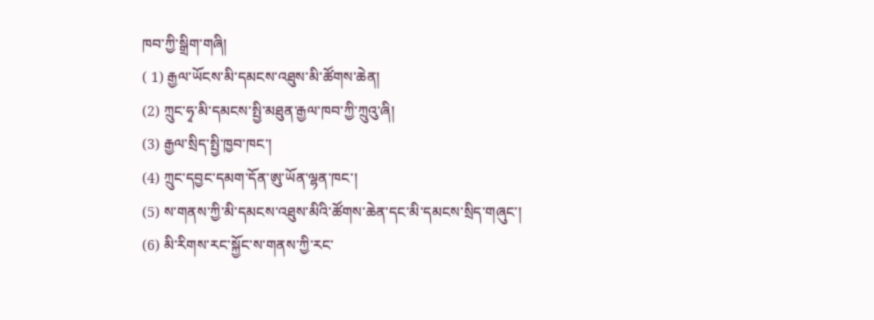ཁབ་ཀྱི་སྒྲིག་གཞི།
( 1) རྒྱལ་ཡོངས་མི་དམངས་འཐུས་མི་ཚོགས་ཆེན།
(2) ཀྲུང་ཧྭ་མི་དམངས་སྤྱི་མཐུན་རྒྱལ་ཁབ་ཀྱི་ཀྲུའུ་ཞི།
(3) རྒྱལ་སྲིད་སྤྱི་ཁྱབ་ཁང་།
(4) ཀྲུང་དབྱང་དམག་དོན་ཨུ་ཡོན་ལྷན་ཁང་།
(5) ས་གནས་ཀྱི་མི་དམངས་འཐུས་མིའི་ཚོགས་ཆེན་དང་མི་དམངས་སྲིད་གཞུང་།
(6) མི་རིགས་རང་སྐྱོང་ས་གནས་ཀྱི་རང་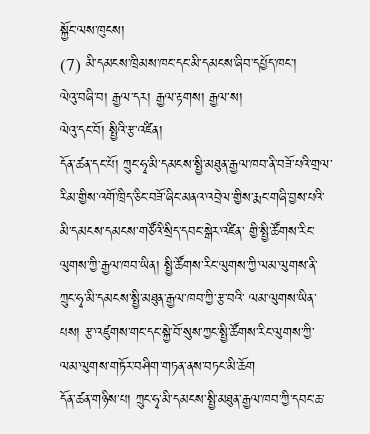སྐྱོང་ལས་ཁུངས།
(7) མི་དམངས་ཁྲིམས་ཁང་དང་མི་དམངས་ཞིབ་དཔྱོད་ཁང་།
ལེའུ་བཞི་བ། རྒྱལ་དར། རྒྱལ་རྟགས། རྒྱལ་ས།
ལེའུ་དང་བོ། སྤྱིའི་རྩ་འཛིན།
དོན་ཚན་དང་པོ། ཀྲུང་ཧྭ་མི་དམངས་སྤྱི་མཐུན་རྒྱལ་ཁབ་ནི་བཟོ་པའི་གྲལ་རིམ་གྱིས་འགོ་ཁྲིད་ཅིང་བཟོ་ཞིང་མནའ་འབྲེལ་གྱིས་རྨང་གཞི་བྱས་པའི་མི་དམངས་དམངས་གཙོའི་སྲིད་དབང་སྒེར་འཛིན་ གྱི་སྤྱི་ཚོགས་རིང་ལུགས་ཀྱི་རྒྱལ་ཁབ་ཡིན། སྤྱི་ཚོགས་རིང་ལུགས་ཀྱི་ལམ་ལུགས་ནི་ཀྲུང་ཧྭ་མི་དམངས་སྤྱི་མཐུན་རྒྱལ་ཁབ་ཀྱི་རྩ་བའི་ ལམ་ལུགས་ཡིན་པས། རྩ་འཛུགས་གང་དང་སྐྱེ་བོ་སུས་ཀྱང་སྤྱི་ཚོགས་རིང་ལུགས་ཀྱི་ལམ་ལུགས་གཏོར་བཤིག་གཏན་ནས་བཏང་མི་ཆོག
དོན་ཚན་གཉིས་པ། ཀྲུང་ཧྭ་མི་དམངས་སྤྱི་མཐུན་རྒྱལ་ཁབ་ཀྱི་དབང་ཆ་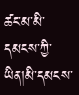ཚང་མ་མི་དམངས་ཀྱི་ཡིན།མི་དམངས་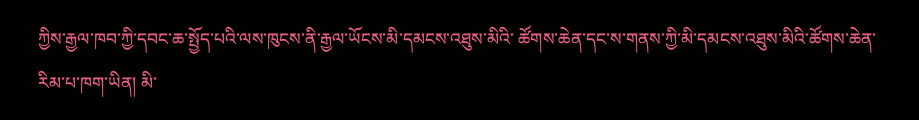ཀྱིས་རྒྱལ་ཁབ་ཀྱི་དབང་ཆ་སྤྱོད་པའི་ལས་ཁུངས་ནི་རྒྱལ་ཡོངས་མི་དམངས་འཐུས་མིའི་ ཚོགས་ཆེན་དང་ས་གནས་ཀྱི་མི་དམངས་འཐུས་མིའི་ཚོགས་ཆེན་རིམ་པ་ཁག་ཡིན། མི་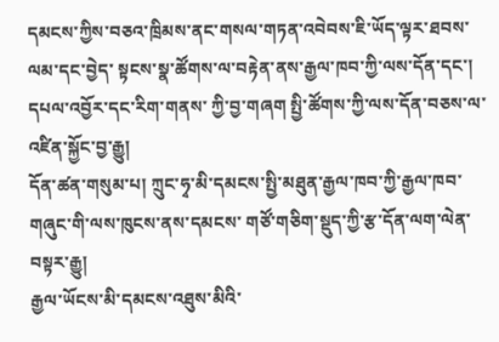དམངས་ཀྱིས་བཅའ་ཁྲིམས་ནང་གསལ་གཏན་འབེབས་ཇི་ཡོད་ལྟར་ཐབས་ལམ་དང་བྱེད་ སྟངས་སྣ་ཚོགས་ལ་བརྟེན་ནས་རྒྱལ་ཁབ་ཀྱི་ལས་དོན་དང་། དཔལ་འབྱོར་དང་རིག་གནས་ ཀྱི་བྱ་གཞག སྤྱི་ཚོགས་ཀྱི་ལས་དོན་བཅས་ལ་འཛིན་སྐྱོང་བྱ་རྒྱུ།
དོན་ཚན་གསུམ་པ། ཀྲུང་ཧྭ་མི་དམངས་སྤྱི་མཐུན་རྒྱལ་ཁབ་ཀྱི་རྒྱལ་ཁབ་གཞུང་གི་ལས་ཁུངས་ནས་དམངས་ གཙོ་གཅིག་སྡུད་ཀྱི་རྩ་དོན་ལག་ལེན་བསྟར་རྒྱུ།
རྒྱལ་ཡོངས་མི་དམངས་འཐུས་མིའི་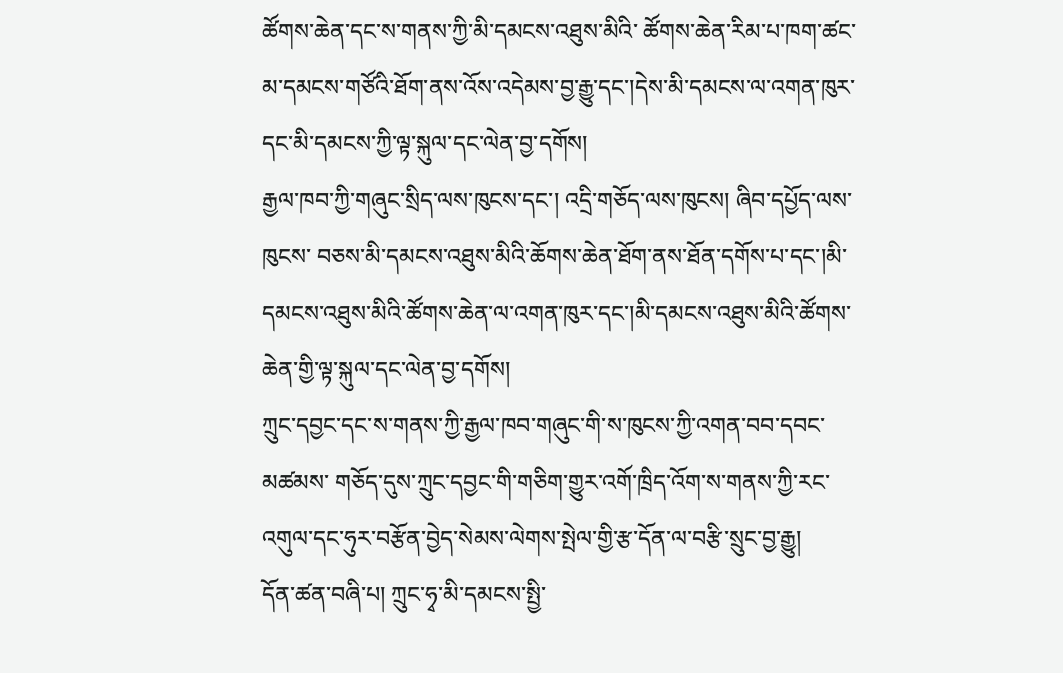ཚོགས་ཆེན་དང་ས་གནས་ཀྱི་མི་དམངས་འཐུས་མིའི་ ཚོགས་ཆེན་རིམ་པ་ཁག་ཚང་མ་དམངས་གཙོའི་ཐོག་ནས་འོས་འདེམས་བྱ་རྒྱུ་དང་།དེས་མི་དམངས་ལ་འགན་ཁུར་དང་མི་དམངས་ཀྱི་ལྟ་སྐུལ་དང་ལེན་བྱ་དགོས།
རྒྱལ་ཁབ་ཀྱི་གཞུང་སྲིད་ལས་ཁུངས་དང་། འདྲི་གཅོད་ལས་ཁུངས། ཞིབ་དཔྱོད་ལས་ཁུངས་ བཅས་མི་དམངས་འཐུས་མིའི་ཆོགས་ཆེན་ཐོག་ནས་ཐོན་དགོས་པ་དང་།མི་དམངས་འཐུས་མིའི་ཚོགས་ཆེན་ལ་འགན་ཁུར་དང་།མི་དམངས་འཐུས་མིའི་ཚོགས་ཆེན་གྱི་ལྟ་སྐུལ་དང་ལེན་བྱ་དགོས།
ཀྲུང་དབྱང་དང་ས་གནས་ཀྱི་རྒྱལ་ཁབ་གཞུང་གི་ས་ཁུངས་ཀྱི་འགན་བབ་དབང་མཚམས་ གཅོད་དུས་ཀྲུང་དབྱང་གི་གཅིག་གྱུར་འགོ་ཁྲིད་འོག་ས་གནས་ཀྱི་རང་འགུལ་དང་ཧུར་བརྩོན་བྱེད་སེམས་ལེགས་སྤེལ་གྱི་རྩ་དོན་ལ་བརྩི་སྲུང་བྱ་རྒྱུ།
དོན་ཚན་བཞི་པ། ཀྲུང་ཧྭ་མི་དམངས་སྤྱི་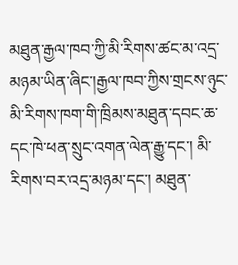མཐུན་རྒྱལ་ཁབ་ཀྱི་མི་རིགས་ཚང་མ་འདྲ་མཉམ་ཡིན་ཞིང་།རྒྱལ་ཁབ་ཀྱིས་གྲངས་ཉུང་མི་རིགས་ཁག་གི་ཁྲིམས་མཐུན་དབང་ཆ་དང་ཁེ་ཕན་སྲུང་འགན་ལེན་རྒྱུ་དང་། མི་རིགས་བར་འདྲ་མཉམ་དང་། མཐུན་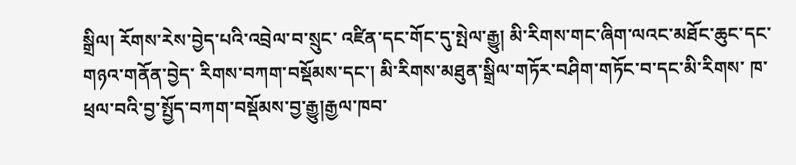སྒྲིལ། རོགས་རེས་བྱེད་པའི་འབྲེལ་བ་སྲུང་ འཛིན་དང་གོང་དུ་སྤེལ་རྒྱུ། མི་རིགས་གང་ཞིག་ལའང་མཐོང་ཆུང་དང་གཉའ་གནོན་བྱེད་ རིགས་བཀག་བསྡོམས་དང་། མི་རིགས་མཐུན་སྒྲིལ་གཏོར་བཤིག་གཏོང་བ་དང་མི་རིགས་ ཁ་ཕྲལ་བའི་བྱ་སྤྱོད་བཀག་བསྡོམས་བྱ་རྒྱུ།རྒྱལ་ཁབ་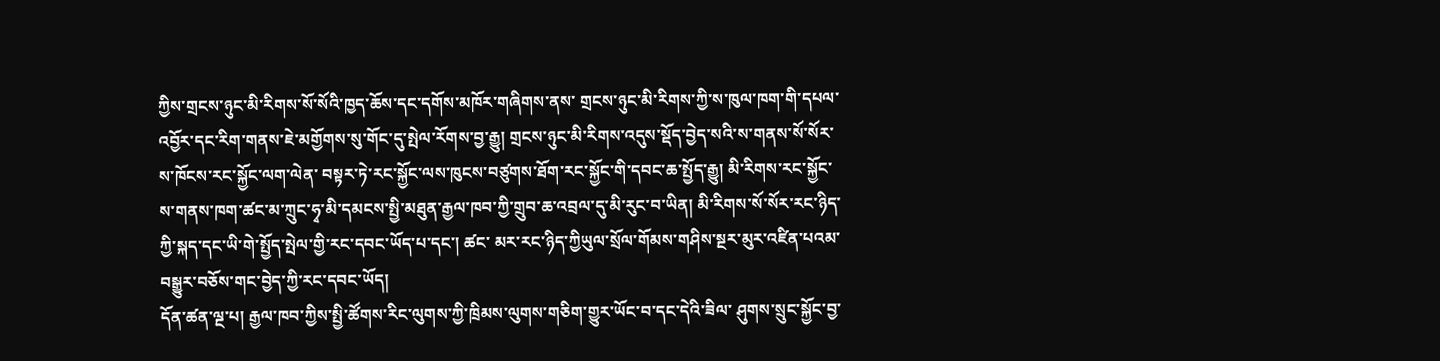ཀྱིས་གྲངས་ཉུང་མི་རིགས་སོ་སོའི་ཁྱད་ཆོས་དང་དགོས་མཁོར་གཞིགས་ནས་ གྲངས་ཉུང་མི་རིགས་ཀྱི་ས་ཁུལ་ཁག་གི་དཔལ་འབྱོར་དང་རིག་གནས་ཇེ་མགྱོགས་སུ་གོང་དུ་སྤེལ་རོགས་བྱ་རྒྱུ། གྲངས་ཉུང་མི་རིགས་འདུས་སྡོད་བྱེད་སའི་ས་གནས་སོ་སོར་ས་ཁོངས་རང་སྐྱོང་ལག་ལེན་ བསྟར་ཏེ་རང་སྐྱོང་ལས་ཁུངས་བཙུགས་ཐོག་རང་སྐྱོང་གི་དབང་ཆ་སྤྱོད་རྒྱུ། མི་རིགས་རང་སྐྱོང་ས་གནས་ཁག་ཚང་མ་ཀྲུང་ཧྭ་མི་དམངས་སྤྱི་མཐུན་རྒྱལ་ཁབ་ཀྱི་གྲུབ་ཆ་འབྲལ་དུ་མི་རུང་བ་ཡིན། མི་རིགས་སོ་སོར་རང་ཉིད་ཀྱི་སྐད་དང་ཡི་གེ་སྤྱོད་སྤེལ་གྱི་རང་དབང་ཡོད་པ་དང་། ཚང་ མར་རང་ཉིད་ཀྱིཡུལ་སྲོལ་གོམས་གཤིས་སྔར་མུར་འཛིན་པའམ་བསྒྱུར་བཅོས་གང་བྱེད་ཀྱི་རང་དབང་ཡོད།
དོན་ཚན་ལྔ་པ། རྒྱལ་ཁབ་ཀྱིས་སྤྱི་ཚོགས་རིང་ལུགས་ཀྱི་ཁྲིམས་ལུགས་གཅིག་གྱུར་ཡོང་བ་དང་དེའི་ཟིལ་ ཤུགས་སྲུང་སྐྱོང་བྱ་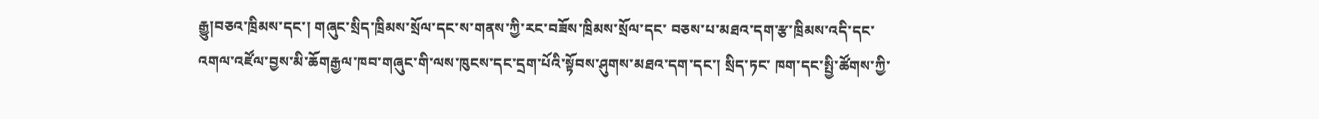རྒྱུ།བཅའ་ཁྲིམས་དང་། གཞུང་སྲིད་ཁྲིམས་སྲོལ་དང་ས་གནས་ཀྱི་རང་བཟོས་ཁྲིམས་སྲོལ་དང་ བཅས་པ་མཐའ་དག་རྩ་ཁྲིམས་འདི་དང་འགལ་འཛོལ་བྱས་མི་ཆོགརྒྱལ་ཁབ་གཞུང་གི་ལས་ཁུངས་དང་དྲག་པོའི་སྟོབས་ཤུགས་མཐའ་དག་དང་། སྲིད་ཏང་ ཁག་དང་སྤྱི་ཚོགས་ཀྱི་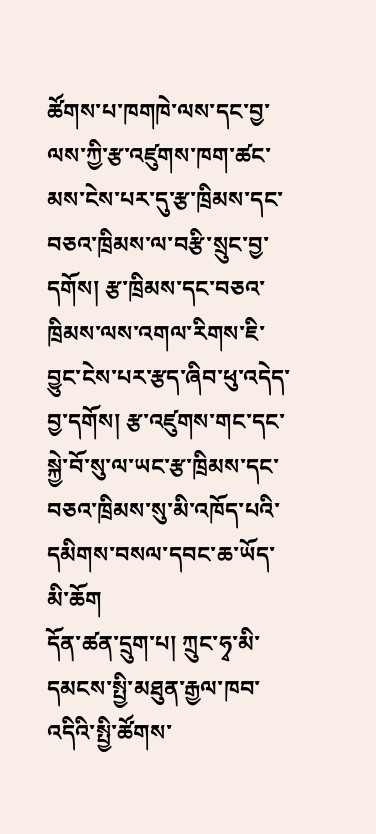ཚོགས་པ་ཁགཁེ་ལས་དང་བྱ་ལས་ཀྱི་རྩ་འཛུགས་ཁག་ཚང་མས་ངེས་པར་དུ་རྩ་ཁྲིམས་དང་བཅའ་ཁྲིམས་ལ་བརྩི་སྲུང་བྱ་དགོས། རྩ་ཁྲིམས་དང་བཅའ་ཁྲིམས་ལས་འགལ་རིགས་ཇི་བྱུང་ངེས་པར་རྩད་ཞིབ་ཕུ་འདེད་བྱ་དགོས། རྩ་འཛུགས་གང་དང་སྐྱེ་བོ་སུ་ལ་ཡང་རྩ་ཁྲིམས་དང་བཅའ་ཁྲིམས་སུ་མི་འཁོད་པའི་ དམིགས་བསལ་དབང་ཆ་ཡོད་མི་ཆོག
དོན་ཚན་དྲུག་པ། ཀྲུང་ཧྭ་མི་དམངས་སྤྱི་མཐུན་རྒྱལ་ཁབ་འདིའི་སྤྱི་ཚོགས་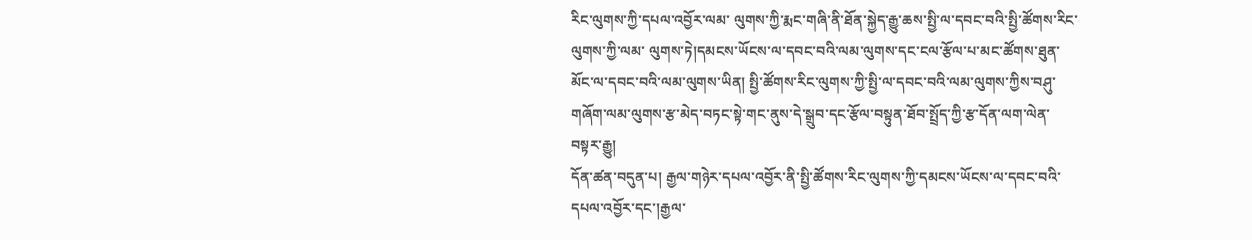རིང་ལུགས་ཀྱི་དཔལ་འབྱོར་ལམ་ ལུགས་ཀྱི་རྨང་གཞི་ནི་ཐོན་སྐྱེད་རྒྱུ་ཆས་སྤྱི་ལ་དབང་བའི་སྤྱི་ཚོགས་རིང་ལུགས་ཀྱི་ལམ་ ལུགས་ཏེ།དམངས་ཡོངས་ལ་དབང་བའི་ལམ་ལུགས་དང་ངལ་རྩོལ་པ་མང་ཚོགས་ཐུན་མོང་ལ་དབང་བའི་ལམ་ལུགས་ཡིན། སྤྱི་ཚོགས་རིང་ལུགས་ཀྱི་སྤྱི་ལ་དབང་བའི་ལམ་ལུགས་ཀྱིས་བཤུ་གཞོག་ལམ་ལུགས་རྩ་མེད་བཏང་སྟེ་གང་ནུས་དེ་སྒྲུབ་དང་རྩོལ་བསྟུན་ཐོབ་སྤྲོད་ཀྱི་རྩ་དོན་ལག་ལེན་བསྟར་རྒྱུ།
དོན་ཚན་བདུན་པ། རྒྱལ་གཉེར་དཔལ་འབྱོར་ནི་སྤྱི་ཚོགས་རིང་ལུགས་ཀྱི་དམངས་ཡོངས་ལ་དབང་བའི་དཔལ་འབྱོར་དང་།རྒྱལ་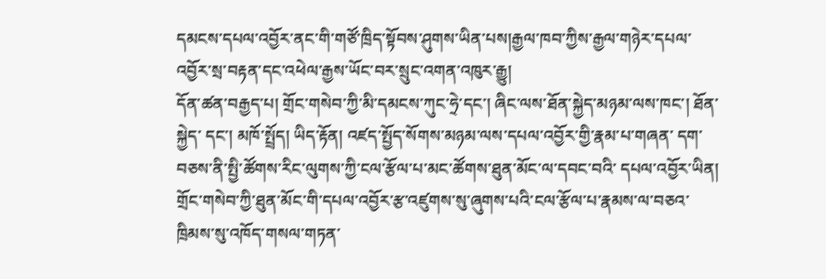དམངས་དཔལ་འབྱོར་ནང་གི་གཙོ་ཁྲིད་སྟོབས་ཤུགས་ཡིན་པས།རྒྱལ་ཁབ་ཀྱིས་རྒྱལ་གཉེར་དཔལ་འབྱོར་སྲ་བརྟན་དང་འཕེལ་རྒྱས་ཡོང་བར་སྲུང་འགན་འཁུར་རྒྱུ།
དོན་ཚན་བརྒྱད་པ། གྲོང་གསེབ་ཀྱི་མི་དམངས་ཀུང་ཧྲེ་དང་། ཞིང་ལས་ཐོན་སྐྱེད་མཉམ་ལས་ཁང་། ཐོན་སྐྱེད་ དང་། མཁོ་སྤྲོད། ཡིད་རྟོན། འཛད་སྤྱོད་སོགས་མཉམ་ལས་དཔལ་འབྱོར་གྱི་རྣམ་པ་གཞན་ དག་བཅས་ནི་སྤྱི་ཚོགས་རིང་ལུགས་ཀྱི་ངལ་རྩོལ་པ་མང་ཚོགས་ཐུན་མོང་ལ་དབང་བའི་ དཔལ་འབྱོར་ཡིན། གྲོང་གསེབ་ཀྱི་ཐུན་མོང་གི་དཔལ་འབྱོར་རྩ་འཛུགས་སུ་ཞུགས་པའི་ངལ་རྩོལ་པ་རྣམས་ལ་བཅའ་ཁྲིམས་སུ་འཁོད་གསལ་གཏན་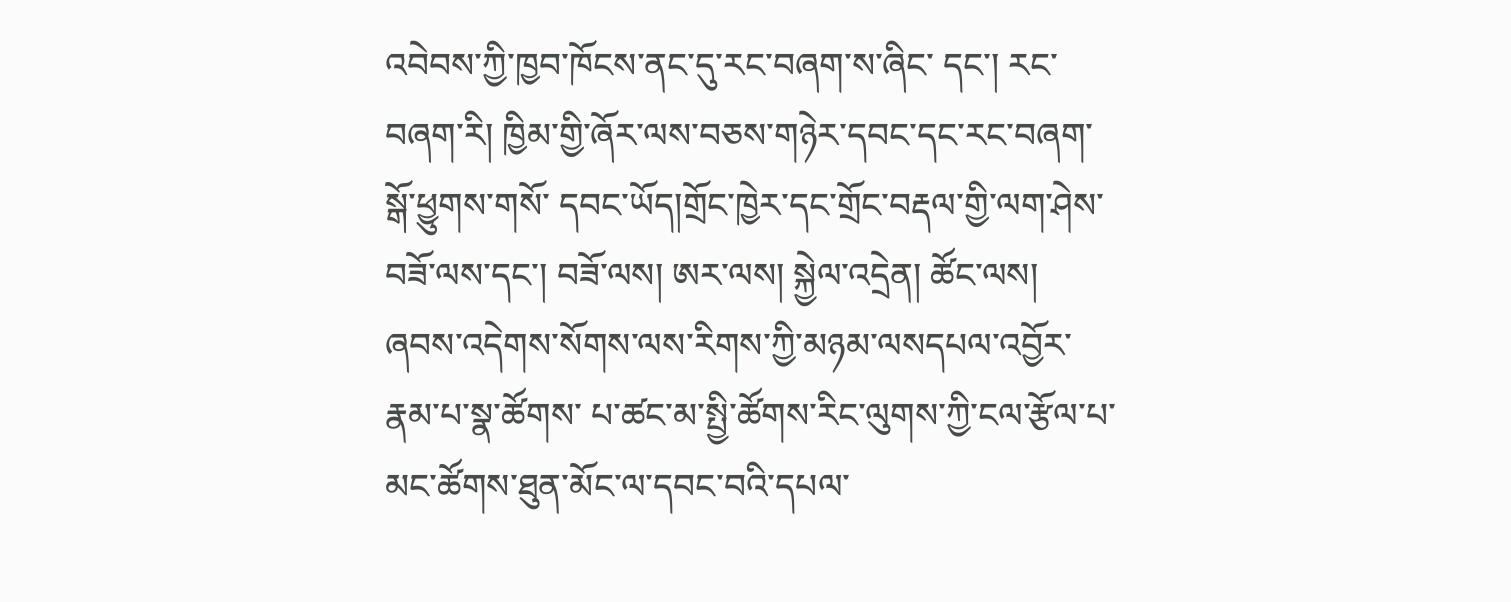འབེབས་ཀྱི་ཁྱབ་ཁོངས་ནང་དུ་རང་བཞག་ས་ཞིང་ དང་། རང་བཞག་རི། ཁྱིམ་གྱི་ཞོར་ལས་བཅས་གཉེར་དབང་དང་རང་བཞག་སྒོ་ཕྱུགས་གསོ་ དབང་ཡོད།གྲོང་ཁྱེར་དང་གྲོང་བརྡལ་གྱི་ལག་ཤེས་བཟོ་ལས་དང་། བཟོ་ལས། ཨར་ལས། སྐྱེལ་འདྲེན། ཚོང་ལས། ཞབས་འདེགས་སོགས་ལས་རིགས་ཀྱི་མཉམ་ལསདཔལ་འབྱོར་རྣམ་པ་སྣ་ཚོགས་ པ་ཚང་མ་སྤྱི་ཚོགས་རིང་ལུགས་ཀྱི་ངལ་རྩོལ་པ་མང་ཚོགས་ཐུན་མོང་ལ་དབང་བའི་དཔལ་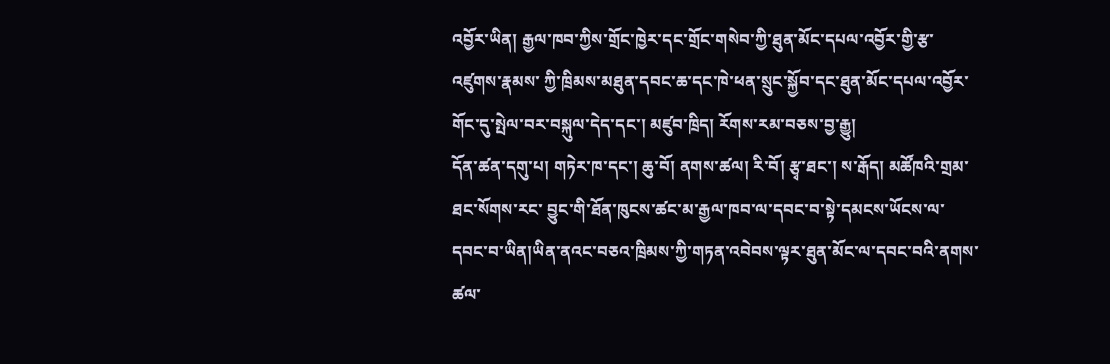འབྱོར་ཡིན། རྒྱལ་ཁབ་ཀྱིས་གྲོང་ཁྱེར་དང་གྲོང་གསེབ་ཀྱི་ཐུན་མོང་དཔལ་འབྱོར་གྱི་རྩ་འཛུགས་རྣམས་ ཀྱི་ཁྲིམས་མཐུན་དབང་ཆ་དང་ཁེ་ཕན་སྲུང་སྐྱོབ་དང་ཐུན་མོང་དཔལ་འབྱོར་གོང་དུ་སྤེལ་བར་བསྐུལ་དེད་དང་། མཛུབ་ཁྲིད། རོགས་རམ་བཅས་བྱ་རྒྱུ།
དོན་ཚན་དགུ་པ། གཏེར་ཁ་དང་། ཆུ་བོ། ནགས་ཚལ། རི་བོ། རྩྭ་ཐང་། ས་རྒོད། མཚོཁའི་གྲམ་ཐང་སོགས་རང་ བྱུང་གི་ཐོན་ཁུངས་ཚང་མ་རྒྱལ་ཁབ་ལ་དབང་བ་སྟེ་དམངས་ཡོངས་ལ་དབང་བ་ཡིན།ཡིན་ནའང་བཅའ་ཁྲིམས་ཀྱི་གཏན་འབེབས་ལྟར་ཐུན་མོང་ལ་དབང་བའི་ནགས་ཚལ་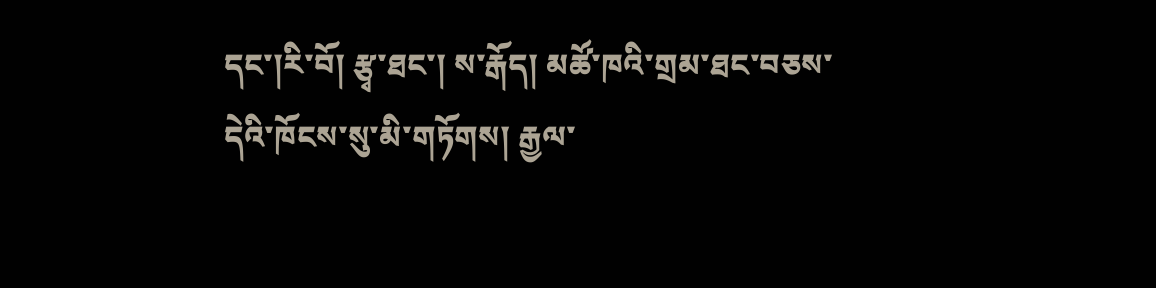དང་།རི་བོ། རྩྭ་ཐང་། ས་རྒོད། མཚོ་ཁའི་གྲམ་ཐང་བཅས་དེའི་ཁོངས་སུ་མི་གཏོགས། རྒྱལ་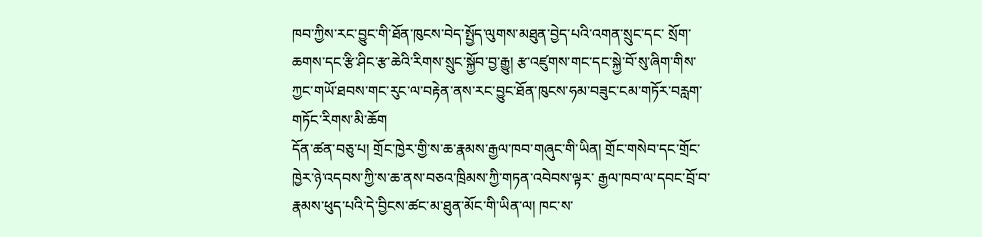ཁབ་ཀྱིས་རང་བྱུང་གི་ཐོན་ཁུངས་བེད་སྤྱོད་ལུགས་མཐུན་བྱེད་པའི་འགན་སྲུང་དང་ སྲོག་ཆགས་དང་རྩི་ཤིང་རྩ་ཆེའི་རིགས་སྲུང་སྐྱོབ་བྱ་རྒྱུ། རྩ་འཛུགས་གང་དང་སྐྱེ་བོ་སུ་ཞིག་གིས་ཀྱང་གཡོ་ཐབས་གང་རུང་ལ་བརྟེན་ནས་རང་བྱུང་ཐོན་ཁུངས་ཧམ་བཟུང་ངམ་གཏོར་བརླག་གཏོང་རིགས་མི་ཆོག
དོན་ཚན་བཅུ་པ། གྲོང་ཁྱེར་གྱི་ས་ཆ་རྣམས་རྒྱལ་ཁབ་གཞུང་གི་ཡིན། གྲོང་གསེབ་དང་གྲོང་ཁྱེར་ཉེ་འདབས་ཀྱི་ས་ཆ་ནས་བཅའ་ཁྲིམས་ཀྱི་གཏན་འབེབས་ལྟར་ རྒྱལ་ཁབ་ལ་དབང་བྲོ་བ་རྣམས་ཕུད་པའི་དེ་བྱིངས་ཚང་མ་ཐུན་མོང་གི་ཡིན་ལ། ཁང་ས་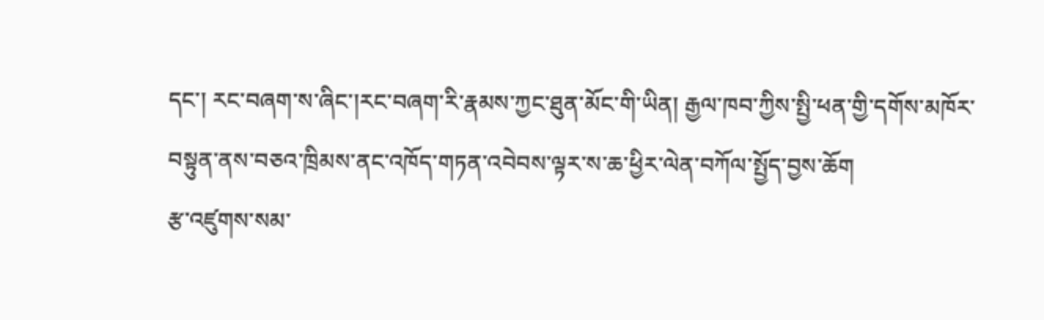དང་། རང་བཞག་ས་ཞིང་།རང་བཞག་རི་རྣམས་ཀྱང་ཐུན་མོང་གི་ཡིན། རྒྱལ་ཁབ་ཀྱིས་སྤྱི་ཕན་གྱི་དགོས་མཁོར་བསྟུན་ནས་བཅའ་ཁྲིམས་ནང་འཁོད་གཏན་འབེབས་ལྟར་ས་ཆ་ཕྱིར་ལེན་བཀོལ་སྤྱོད་བྱས་ཆོག
རྩ་འཛུགས་སམ་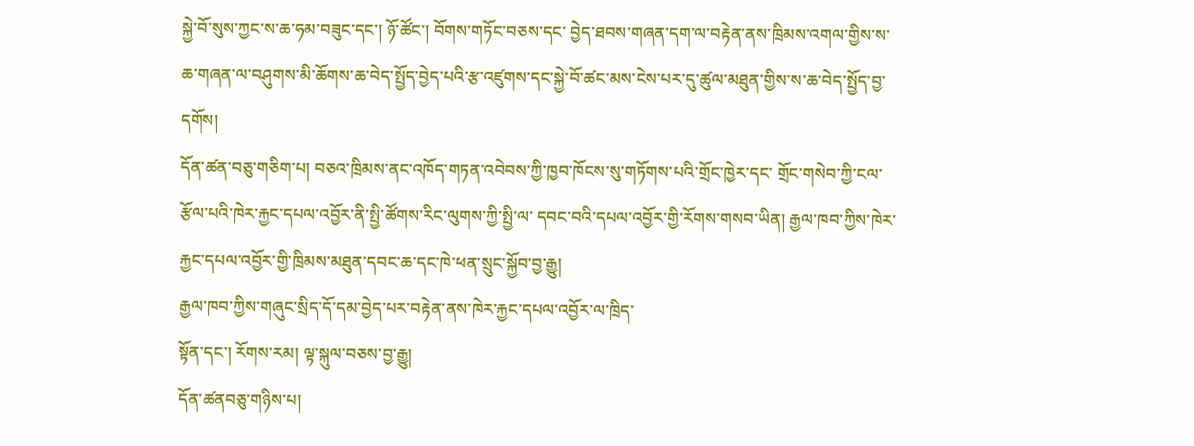སྐྱེ་བོ་སུས་ཀྱང་ས་ཆ་ཧམ་བཟུང་དང་། ཉོ་ཚོང་། བོགས་གཏོང་བཅས་དང་ བྱེད་ཐབས་གཞན་དག་ལ་བརྟེན་ནས་ཁྲིམས་འགལ་གྱིས་ས་ཆ་གཞན་ལ་བཤུགས་མི་ཆོགས་ཆ་བེད་སྤྱོད་བྱེད་པའི་རྩ་འཛུགས་དང་སྐྱེ་བོ་ཚང་མས་ངེས་པར་དུ་ཚུལ་མཐུན་གྱིས་ས་ཆ་བེད་སྤྱོད་བྱ་དགོས།
དོན་ཚན་བཅུ་གཅིག་པ། བཅའ་ཁྲིམས་ནང་འཁོད་གཏན་འབེབས་ཀྱི་ཁྱབ་ཁོངས་སུ་གཏོགས་པའི་གྲོང་ཁྱེར་དང་ གྲོང་གསེབ་ཀྱི་ངལ་རྩོལ་པའི་ཁེར་རྐྱང་དཔལ་འབྱོར་ནི་སྤྱི་ཚོགས་རིང་ལུགས་ཀྱི་སྤྱི་ལ་ དབང་བའི་དཔལ་འབྱོར་གྱི་རོགས་གསབ་ཡིན། རྒྱལ་ཁབ་ཀྱིས་ཁེར་རྐྱང་དཔལ་འབྱོར་གྱི་ཁྲིམས་མཐུན་དབང་ཆ་དང་ཁེ་ཕན་སྲུང་སྐྱོབ་བྱ་རྒྱུ།
རྒྱལ་ཁབ་ཀྱིས་གཞུང་སྲིད་དོ་དམ་བྱེད་པར་བརྟེན་ནས་ཁེར་རྐྱང་དཔལ་འབྱོར་ལ་ཁྲིད་
སྟོན་དང་། རོགས་རམ། ལྟ་སྐུལ་བཅས་བྱ་རྒྱུ།
དོན་ཚནབཅུ་གཉིས་པ།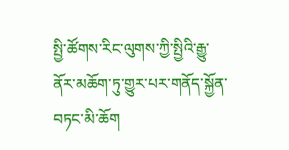སྤྱི་ཚོགས་རིང་ལུགས་ཀྱི་སྤྱིའི་རྒྱུ་ནོར་མཆོག་ཏུ་གྱུར་པར་གནོད་སྐྱོན་བཏང་མི་ཆོག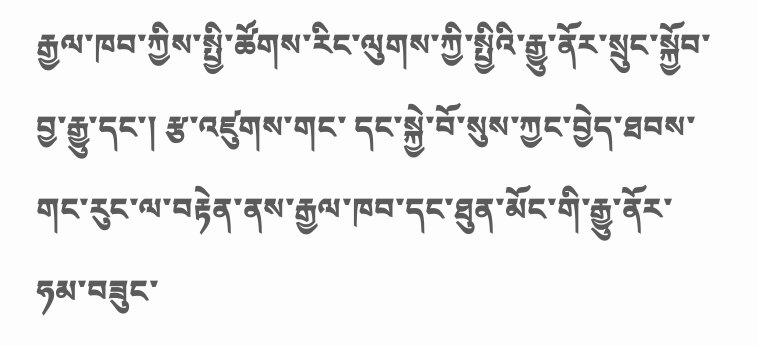རྒྱལ་ཁབ་ཀྱིས་སྤྱི་ཚོགས་རིང་ལུགས་ཀྱི་སྤྱིའི་རྒྱུ་ནོར་སྲུང་སྐྱོབ་བྱ་རྒྱུ་དང་། རྩ་འཛུགས་གང་ དང་སྐྱེ་བོ་སུས་ཀྱང་བྱེད་ཐབས་གང་རུང་ལ་བརྟེན་ནས་རྒྱལ་ཁབ་དང་ཐུན་མོང་གི་རྒྱུ་ནོར་ཧམ་བཟུང་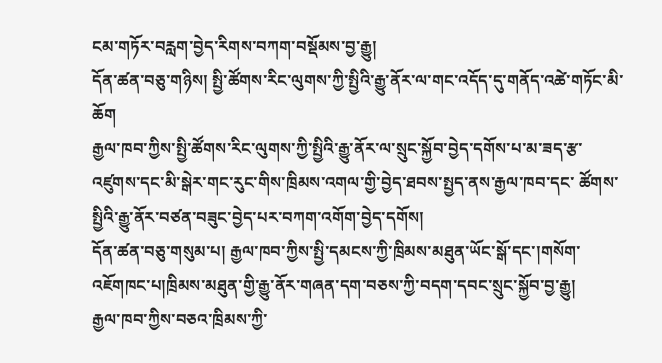ངམ་གཏོར་བརླག་བྱེད་རིགས་བཀག་བསྡོམས་བྱ་རྒྱུ།
དོན་ཚན་བཅུ་གཉིས། སྤྱི་ཚོགས་རིང་ལུགས་ཀྱི་སྤྱིའི་རྒྱུ་ནོར་ལ་གང་འདོད་དུ་གནོད་འཚེ་གཏོང་མི་ཆོག
རྒྱལ་ཁབ་ཀྱིས་སྤྱི་ཚོགས་རིང་ལུགས་ཀྱི་སྤྱིའི་རྒྱུ་ནོར་ལ་སྲུང་སྐྱོབ་བྱེད་དགོས་པ་མ་ཟད་རྩ་ འཛུགས་དང་མི་སྒེར་གང་རུང་གིས་ཁྲིམས་འགལ་གྱི་བྱེད་ཐབས་སྤྱད་ནས་རྒྱལ་ཁབ་དང་ ཚོགས་སྤྱིའི་རྒྱུ་ནོར་བཙན་བཟུང་བྱེད་པར་བཀག་འགོག་བྱེད་དགོས།
དོན་ཚན་བཅུ་གསུམ་པ། རྒྱལ་ཁབ་ཀྱིས་སྤྱི་དམངས་ཀྱི་ཁྲིམས་མཐུན་ཡོང་སྒོ་དང་།གསོག་འཇོགཁང་པ།ཁྲིམས་མཐུན་གྱི་རྒྱུ་ནོར་གཞན་དག་བཅས་ཀྱི་བདག་དབང་སྲུང་སྐྱོབ་བྱ་རྒྱུ།
རྒྱལ་ཁབ་ཀྱིས་བཅའ་ཁྲིམས་ཀྱི་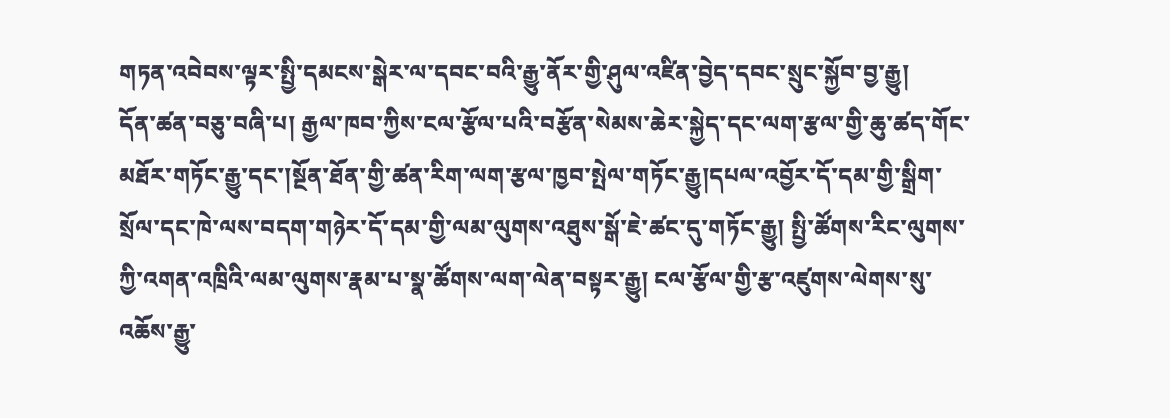གཏན་འབེབས་ལྟར་སྤྱི་དམངས་སྒེར་ལ་དབང་བའི་རྒྱུ་ནོར་གྱི་ཤུལ་འཛིན་བྱེད་དབང་སྲུང་སྐྱོབ་བྱ་རྒྱུ།
དོན་ཚན་བཅུ་བཞི་པ། རྒྱལ་ཁབ་ཀྱིས་ངལ་རྩོལ་པའི་བརྩོན་སེམས་ཆེར་སྐྱེད་དང་ལག་རྩལ་གྱི་ཆུ་ཚད་གོང་མཐོར་གཏོང་རྒྱུ་དང་།སྔོན་ཐོན་གྱི་ཚན་རིག་ལག་རྩལ་ཁྱབ་སྤེལ་གཏོང་རྒྱུ།དཔལ་འབྱོར་དོ་དམ་གྱི་སྒྲིག་སྲོལ་དང་ཁེ་ལས་བདག་གཉེར་དོ་དམ་གྱི་ལམ་ལུགས་འཐུས་སྒོ་ཇེ་ཚང་དུ་གཏོང་རྒྱུ། སྤྱི་ཚོགས་རིང་ལུགས་ཀྱི་འགན་འཁྲིའི་ལམ་ལུགས་རྣམ་པ་སྣ་ཚོགས་ལག་ལེན་བསྟར་རྒྱུ། ངལ་རྩོལ་གྱི་རྩ་འཛུགས་ལེགས་སུ་འཆོས་རྒྱུ་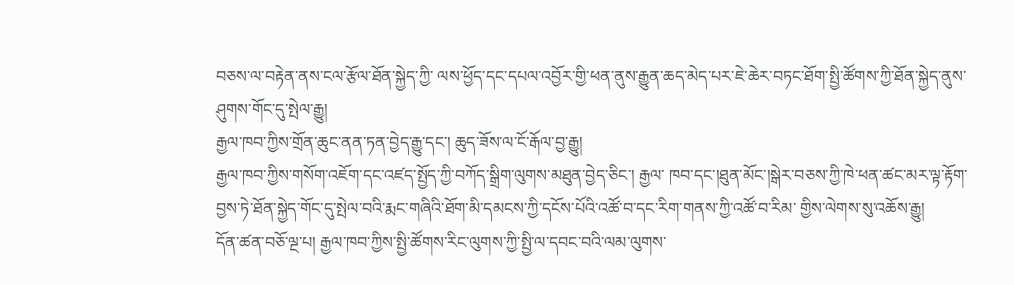བཅས་ལ་བརྟེན་ནས་ངལ་རྩོལ་ཐོན་སྐྱེད་ཀྱི་ ལས་ཕྱོད་དང་དཔལ་འབྱོར་གྱི་ཕན་ནུས་རྒྱུན་ཆད་མེད་པར་ཇེ་ཆེར་བཏང་ཐོག་སྤྱི་ཚོགས་ཀྱི་ཐོན་སྐྱེད་ནུས་ཤུགས་གོང་དུ་སྤེལ་རྒྱུ།
རྒྱལ་ཁབ་ཀྱིས་གྲོན་ཆུང་ནན་ཏན་བྱེད་རྒྱུ་དང་། ཆུད་ཟོས་ལ་ངོ་རྒོལ་བྱ་རྒྱུ།
རྒྱལ་ཁབ་ཀྱིས་གསོག་འཇོག་དང་འཛད་སྤྱོད་ཀྱི་བཀོད་སྒྲིག་ལུགས་མཐུན་བྱེད་ཅིང་། རྒྱལ་ ཁབ་དང་།ཐུན་མོང་།སྒེར་བཅས་ཀྱི་ཁེ་ཕན་ཚང་མར་ལྟ་རྟོག་བྱས་ཏེ་ཐོན་སྐྱེད་གོང་དུ་སྤེལ་བའི་རྨང་གཞིའི་ཐོག་མི་དམངས་ཀྱི་དངོས་པོའི་འཚོ་བ་དང་རིག་གནས་ཀྱི་འཚོ་བ་རིམ་ གྱིས་ལེགས་སུ་འཆོས་རྒྱུ།
དོན་ཚན་བཅོ་ལྔ་པ། རྒྱལ་ཁབ་ཀྱིས་སྤྱི་ཚོགས་རིང་ལུགས་ཀྱི་སྤྱི་ལ་དབང་བའི་ལམ་ལུགས་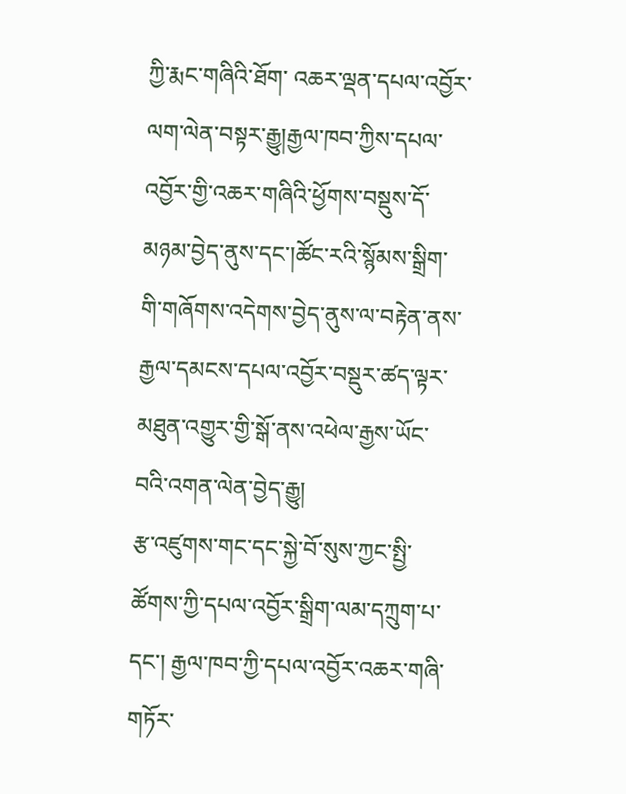ཀྱི་རྨང་གཞིའི་ཐོག་ འཆར་ལྡན་དཔལ་འབྱོར་ལག་ལེན་བསྟར་རྒྱུ།རྒྱལ་ཁབ་ཀྱིས་དཔལ་འབྱོར་གྱི་འཆར་གཞིའི་ཕྱོགས་བསྡུས་དོ་མཉམ་བྱེད་ནུས་དང་།ཚོང་རའི་སྙོམས་སྒྲིག་གི་གཞོགས་འདེགས་བྱེད་ནུས་ལ་བརྟེན་ནས་རྒྱལ་དམངས་དཔལ་འབྱོར་བསྡུར་ཚད་ལྟར་མཐུན་འགྱུར་གྱི་སྒོ་ནས་འཕེལ་རྒྱས་ཡོང་བའི་འགན་ལེན་བྱེད་རྒྱུ།
རྩ་འཛུགས་གང་དང་སྐྱེ་བོ་སུས་ཀྱང་སྤྱི་ཚོགས་ཀྱི་དཔལ་འབྱོར་སྒྲིག་ལམ་དཀྲུག་པ་དང་། རྒྱལ་ཁབ་ཀྱི་དཔལ་འབྱོར་འཆར་གཞི་གཏོར་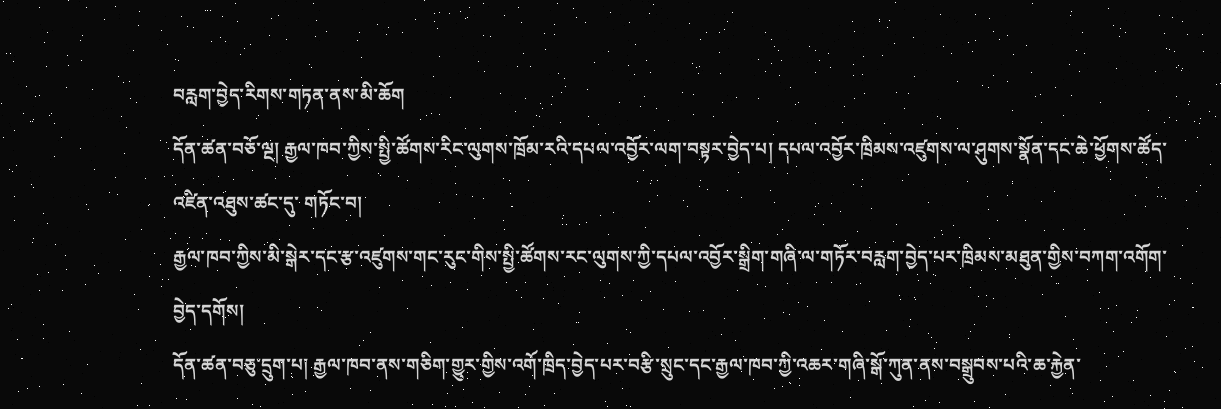བརླག་བྱེད་རིགས་གཏན་ནས་མི་ཆོག
དོན་ཚན་བཅོ་ལྔ། རྒྱལ་ཁབ་ཀྱིས་སྤྱི་ཚོགས་རིང་ལུགས་ཁྲོམ་རའི་དཔལ་འབྱོར་ལག་བསྟར་བྱེད་པ། དཔལ་འབྱོར་ཁྲིམས་འཛུགས་ལ་ཤུགས་སྣོན་དང་ཆེ་ཕྱོགས་ཚོད་འཛིན་འཐུས་ཚང་དུ་ གཏོང་བ།
རྒྱལ་ཁབ་ཀྱིས་མི་སྒེར་དང་རྩ་འཛུགས་གང་རུང་གིས་སྤྱི་ཚོགས་རང་ལུགས་ཀྱི་དཔལ་འབྱོར་སྒྲིག་གཞི་ལ་གཏོར་བརླག་བྱེད་པར་ཁྲིམས་མཐུན་གྱིས་བཀག་འགོག་བྱེད་དགོས།
དོན་ཚན་བཅུ་དྲུག་པ། རྒྱལ་ཁབ་ནས་གཅིག་གྱུར་གྱིས་འགོ་ཁྲིད་བྱེད་པར་བརྩི་སྲུང་དང་རྒྱལ་ཁབ་ཀྱི་འཆར་གཞི་སྒོ་ཀུན་ནས་བསྒྲུབས་པའི་ཆ་རྐྱེན་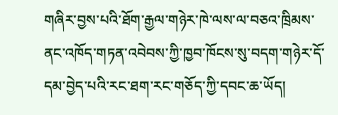གཞིར་བྱས་པའི་ཐོག་རྒྱལ་གཉེར་ཁེ་ལས་ལ་བཅའ་ཁྲིམས་ནང་འཁོད་གཏན་འབེབས་ཀྱི་ཁྱབ་ཁོངས་སུ་བདག་གཉེར་དོ་དམ་བྱེད་པའི་རང་ཐག་རང་གཅོད་ཀྱི་དབང་ཆ་ཡོད།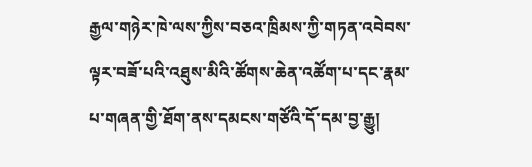རྒྱལ་གཉེར་ཁེ་ལས་ཀྱིས་བཅའ་ཁྲིམས་ཀྱི་གཏན་འབེབས་ལྟར་བཟོ་པའི་འཐུས་མིའི་ཚོགས་ཆེན་འཚོག་པ་དང་རྣམ་པ་གཞན་གྱི་ཐོག་ནས་དམངས་གཙོའི་དོ་དམ་བྱ་རྒྱུ།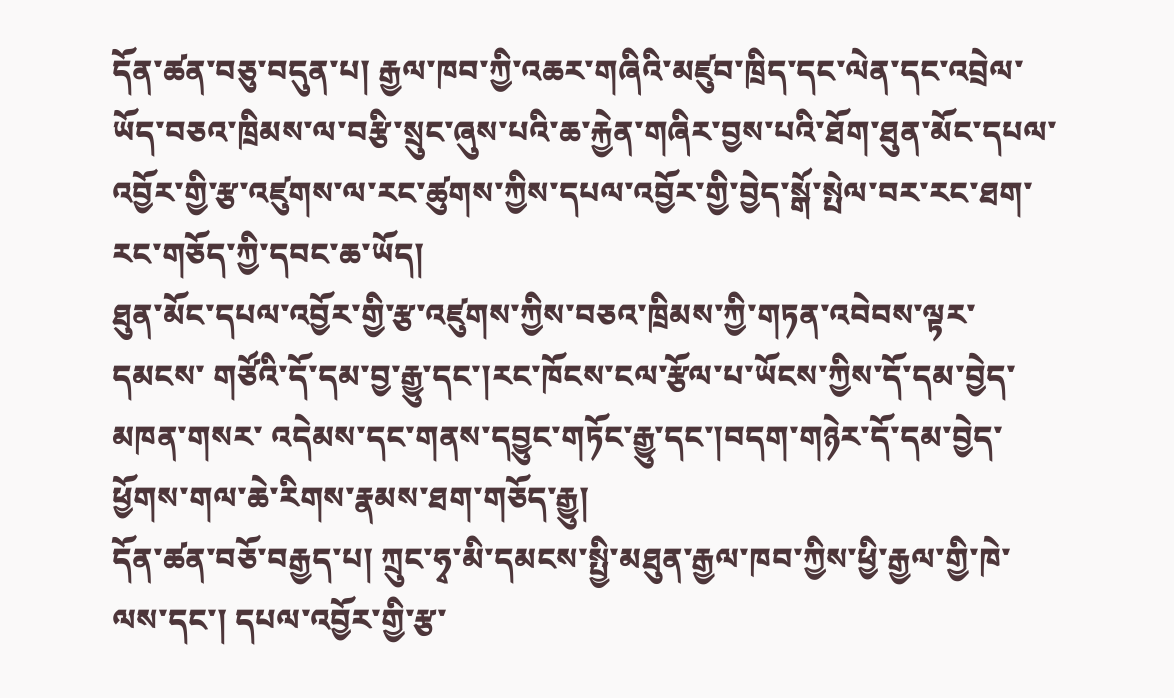དོན་ཚན་བཅུ་བདུན་པ། རྒྱལ་ཁབ་ཀྱི་འཆར་གཞིའི་མཛུབ་ཁྲིད་དང་ལེན་དང་འབྲེལ་ཡོད་བཅའ་ཁྲིམས་ལ་བརྩི་སྲུང་ཞུས་པའི་ཆ་རྐྱེན་གཞིར་བྱས་པའི་ཐོག་ཐུན་མོང་དཔལ་འབྱོར་གྱི་རྩ་འཛུགས་ལ་རང་ཚུགས་ཀྱིས་དཔལ་འབྱོར་གྱི་བྱེད་སྒོ་སྤེལ་བར་རང་ཐག་རང་གཅོད་ཀྱི་དབང་ཆ་ཡོད།
ཐུན་མོང་དཔལ་འབྱོར་གྱི་རྩ་འཛུགས་ཀྱིས་བཅའ་ཁྲིམས་ཀྱི་གཏན་འབེབས་ལྟར་དམངས་ གཙོའི་དོ་དམ་བྱ་རྒྱུ་དང་།རང་ཁོངས་ངལ་རྩོལ་པ་ཡོངས་ཀྱིས་དོ་དམ་བྱེད་མཁན་གསར་ འདེམས་དང་གནས་དབྱུང་གཏོང་རྒྱུ་དང་།བདག་གཉེར་དོ་དམ་བྱེད་ཕྱོགས་གལ་ཆེ་རིགས་རྣམས་ཐག་གཅོད་རྒྱུ།
དོན་ཚན་བཅོ་བརྒྱད་པ། ཀྲུང་ཧྭ་མི་དམངས་སྤྱི་མཐུན་རྒྱལ་ཁབ་ཀྱིས་ཕྱི་རྒྱལ་གྱི་ཁེ་ལས་དང་། དཔལ་འབྱོར་གྱི་རྩ་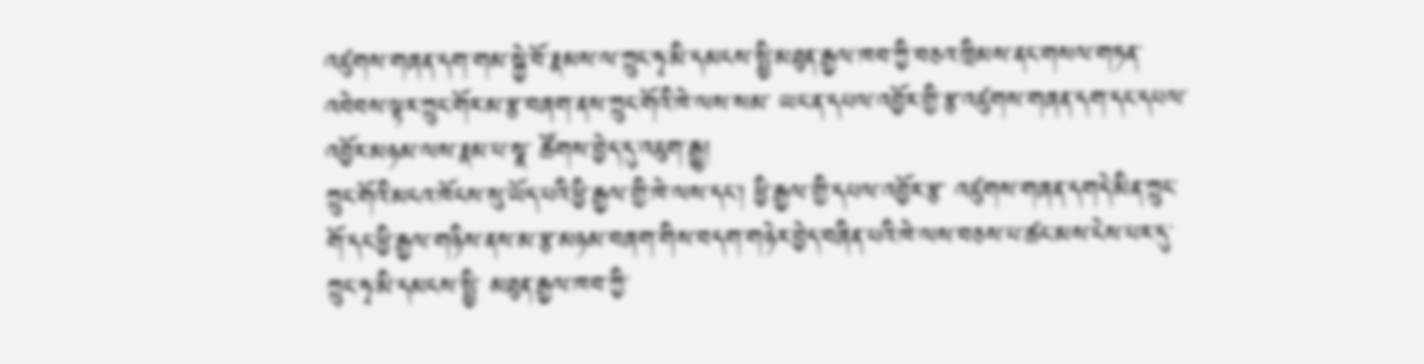འཛུགས་གཞན་དག་གམ་སྐྱེ་བོ་རྣམས་ལ་ཀྲུང་ཧྭ་མི་དམངས་སྤྱི་མཐུན་རྒྱལ་ཁབ་ཀྱི་བཅའ་ཁྲིམས་ནང་གསལ་གཏན་འབེབས་ལྟར་ཀྲུང་གོར་མ་རྩ་བཞག་ནས་ཀྲུང་གོའི་ཁེ་ལས་སམ་ ཡང་ན་དཔལ་འབྱོར་གྱི་རྩ་འཛུགས་གཞན་དག་དང་དཔལ་འབྱོར་མཉམ་ལས་རྣམ་པ་སྣ་ ཚོགས་བྱེད་དུ་འཇུག་རྒྱུ།
ཀྲུང་གོའི་མངའ་ཁོངས་སུ་ཡོད་པའི་ཕྱི་རྒྱལ་གྱི་ཁེ་ལས་དང་། ཕྱི་རྒྱལ་གྱི་དཔལ་འབྱོར་རྩ་ འཛུགས་གཞན་དགདེ་མིན་ཀྲུང་གོ་དང་ཕྱི་རྒྱལ་གཉིས་ནས་མ་རྩ་མཉམ་བཞག་གིས་བདག་གཉེར་བྱེད་བཞིན་པའི་ཁེ་ལས་བཅས་པ་ཚང་མས་ངེས་པར་དུ་ཀྲུང་ཧྭ་མི་དམངས་སྤྱི་ མཐུན་རྒྱལ་ཁབ་ཀྱི་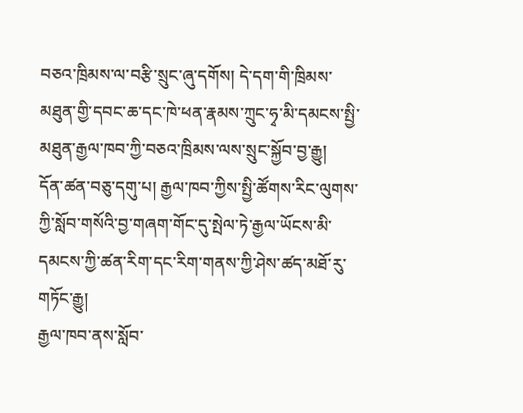བཅའ་ཁྲིམས་ལ་བརྩི་སྲུང་ཞུ་དགོས། དེ་དག་གི་ཁྲིམས་མཐུན་གྱི་དབང་ཆ་དང་ཁེ་ཕན་རྣམས་ཀྲུང་ཧྭ་མི་དམངས་སྤྱི་མཐུན་རྒྱལ་ཁབ་ཀྱི་བཅའ་ཁྲིམས་ལས་སྲུང་སྐྱོབ་བྱ་རྒྱུ།
དོན་ཚན་བཅུ་དགུ་པ། རྒྱལ་ཁབ་ཀྱིས་སྤྱི་ཚོགས་རིང་ལུགས་ཀྱི་སློབ་གསོའི་བྱ་གཞག་གོང་དུ་སྤེལ་ཏེ་རྒྱལ་ཡོངས་མི་དམངས་ཀྱི་ཚན་རིག་དང་རིག་གནས་ཀྱི་ཤེས་ཚད་མཐོ་རུ་གཏོང་རྒྱུ།
རྒྱལ་ཁབ་ནས་སློབ་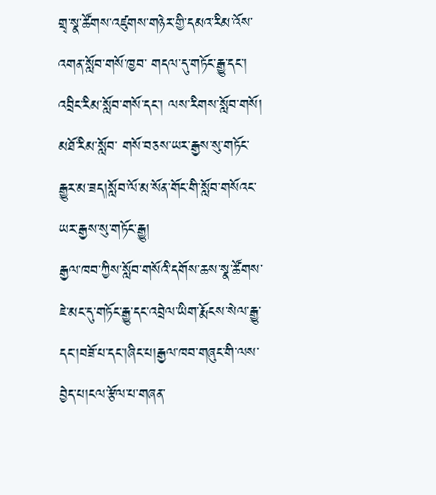གྲྭ་སྣ་ཚོགས་འཛུགས་གཉེར་གྱི་དམའ་རིམ་འོས་འགན་སློབ་གསོ་ཁྱབ་ གདལ་དུ་གཏོང་རྒྱུ་དང་། འབྲིང་རིམ་སློབ་གསོ་དང་། ལས་རིགས་སློབ་གསོ། མཐོ་རིམ་སློབ་ གསོ་བཅས་ཡར་རྒྱས་སུ་གཏོང་རྒྱུར་མ་ཟད།སློབ་ལོ་མ་སོན་གོང་གི་སློབ་གསོའང་ཡར་རྒྱས་སུ་གཏོང་རྒྱུ།
རྒྱལ་ཁབ་ཀྱིས་སློབ་གསོའི་དགོས་ཆས་སྣ་ཚོགས་ཇེ་མང་དུ་གཏོང་རྒྱུ་དང་འབྲེལ་ཡིག་རྨོངས་སེལ་རྒྱུ་དང་།བཟོ་པ་དང་།ཞིང་པ།རྒྱལ་ཁབ་གཞུང་གི་ལས་བྱེད་པ།ངལ་རྩོལ་པ་གཞན་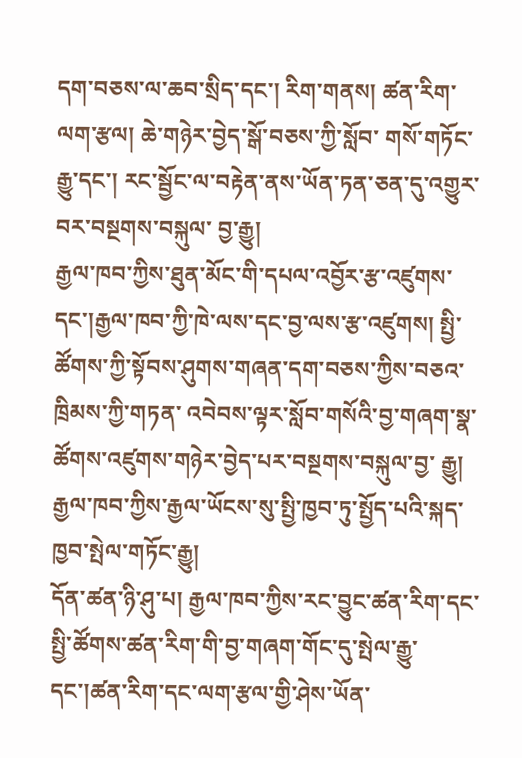དག་བཅས་ལ་ཆབ་སྲིད་དང་། རིག་གནས། ཚན་རིག་ལག་རྩལ། ཆེ་གཉེར་བྱེད་སྒོ་བཅས་ཀྱི་སློབ་ གསོ་གཏོང་རྒྱུ་དང་། རང་སྦྱོང་ལ་བརྟེན་ནས་ཡོན་ཏན་ཅན་དུ་འགྱུར་བར་བསྔགས་བསྐུལ་ བྱ་རྒྱུ།
རྒྱལ་ཁབ་ཀྱིས་ཐུན་མོང་གི་དཔལ་འབྱོར་རྩ་འཛུགས་དང་།རྒྱལ་ཁབ་ཀྱི་ཁེ་ལས་དང་བྱ་ལས་རྩ་འཛུགས། སྤྱི་ཚོགས་ཀྱི་སྟོབས་ཤུགས་གཞན་དག་བཅས་ཀྱིས་བཅའ་ཁྲིམས་ཀྱི་གཏན་ འབེབས་ལྟར་སློབ་གསོའི་བྱ་གཞག་སྣ་ཚོགས་འཛུགས་གཉེར་བྱེད་པར་བསྔགས་བསྐུལ་བྱ་ རྒྱུ།
རྒྱལ་ཁབ་ཀྱིས་རྒྱལ་ཡོངས་སུ་སྤྱི་ཁྱབ་ཏུ་སྤྱོད་པའི་སྐད་ཁྱབ་སྤེལ་གཏོང་རྒྱུ།
དོན་ཚན་ཉི་ཤུ་པ། རྒྱལ་ཁབ་ཀྱིས་རང་བྱུང་ཚན་རིག་དང་སྤྱི་ཚོགས་ཚན་རིག་གི་བྱ་གཞག་གོང་དུ་སྤེལ་རྒྱུ་ དང་།ཚན་རིག་དང་ལག་རྩལ་གྱི་ཤེས་ཡོན་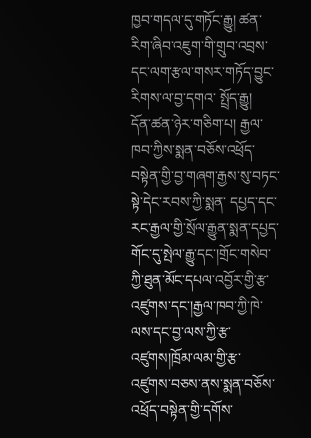ཁྱབ་གདལ་དུ་གཏོང་རྒྱུ། ཚན་རིག་ཞིབ་འཇུག་གི་གྲུབ་འབྲས་དང་ལག་རྩལ་གསར་གཏོད་བྱུང་རིགས་ལ་བྱ་དགའ་ སྤྲོད་རྒྱུ།
དོན་ཚན་ཉེར་གཅིག་པ། རྒྱལ་ཁབ་ཀྱིས་སྨན་བཅོས་འཕྲོད་བསྟེན་གྱི་བྱ་གཞག་རྒྱས་སུ་བཏང་སྟེ་དེང་རབས་ཀྱི་སྨན་ དཔྱད་དང་རང་རྒྱལ་གྱི་སྲོལ་རྒྱུན་སྨན་དཔྱད་གོང་དུ་སྤེལ་རྒྱུ་དང་།གྲོང་གསེབ་ཀྱི་ཐུན་མོང་དཔལ་འབྱོར་གྱི་རྩ་འཛུགས་དང་།རྒྱལ་ཁབ་ཀྱི་ཁེ་ལས་དང་བྱ་ལས་ཀྱི་རྩ་འཛུགས།ཁྲོམ་ལམ་གྱི་རྩ་འཛུགས་བཅས་ནས་སྨན་བཅོས་འཕྲོད་བསྟེན་གྱི་དགོས་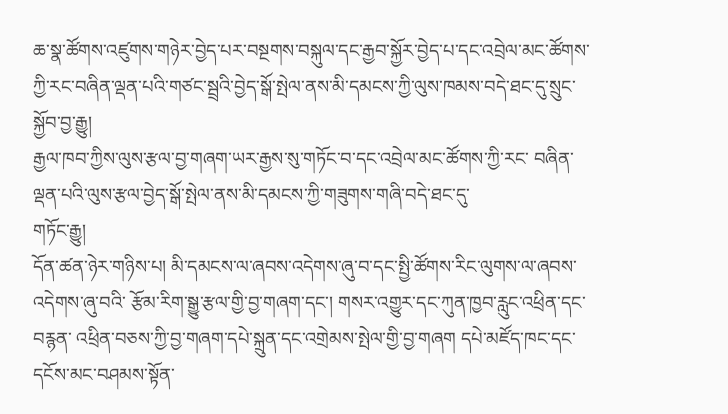ཆ་སྣ་ཚོགས་འཛུགས་གཉེར་བྱེད་པར་བསྔགས་བསྐུལ་དང་རྒྱབ་སྐྱོར་བྱེད་པ་དང་འབྲེལ་མང་ཚོགས་ཀྱི་རང་བཞིན་ལྡན་པའི་གཙང་སྦྲའི་བྱེད་སྒོ་སྤེལ་ནས་མི་དམངས་ཀྱི་ལུས་ཁམས་བདེ་ཐང་དུ་སྲུང་སྐྱོབ་བྱ་རྒྱུ།
རྒྱལ་ཁབ་ཀྱིས་ལུས་རྩལ་བྱ་གཞག་ཡར་རྒྱས་སུ་གཏོང་བ་དང་འབྲེལ་མང་ཚོགས་ཀྱི་རང་ བཞིན་ལྡན་པའི་ལུས་རྩལ་བྱེད་སྒོ་སྤེལ་ནས་མི་དམངས་ཀྱི་གཟུགས་གཞི་བདེ་ཐང་དུ་
གཏོང་རྒྱུ།
དོན་ཚན་ཉེར་གཉིས་པ། མི་དམངས་ལ་ཞབས་འདེགས་ཞུ་བ་དང་སྤྱི་ཚོགས་རིང་ལུགས་ལ་ཞབས་འདེགས་ཞུ་བའི་ རྩོམ་རིག་སྒྱུ་རྩལ་གྱི་བྱ་གཞག་དང་། གསར་འགྱུར་དང་ཀུན་ཁྱབ་རླུང་འཕྲིན་དང་བརྙན་ འཕྲིན་བཅས་ཀྱི་བྱ་གཞག་དཔེ་སྐྲུན་དང་འགྲེམས་སྤེལ་གྱི་བྱ་གཞག དཔེ་མཛོད་ཁང་དང་ དངོས་མང་བཤམས་སྟོན་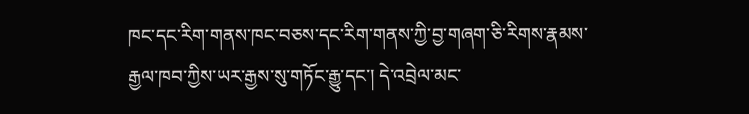ཁང་དང་རིག་གནས་ཁང་བཅས་དང་རིག་གནས་ཀྱི་བྱ་གཞག་ཅི་རིགས་རྣམས་རྒྱལ་ཁབ་ཀྱིས་ཡར་རྒྱས་སུ་གཏོང་རྒྱུ་དང་། དེ་འབྲེལ་མང་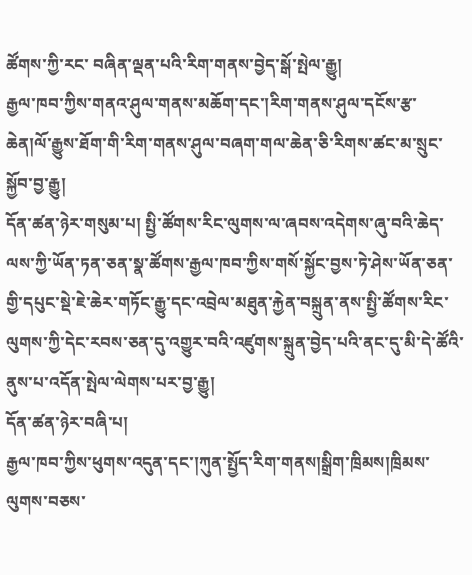ཚོགས་ཀྱི་རང་ བཞིན་ལྡན་པའི་རིག་གནས་བྱེད་སྒོ་སྤེལ་རྒྱུ།
རྒྱལ་ཁབ་ཀྱིས་གནའ་ཤུལ་གནས་མཆོག་དང་།རིག་གནས་ཤུལ་དངོས་རྩ་ཆེན།ལོ་རྒྱུས་ཐོག་གི་རིག་གནས་ཤུལ་བཞག་གལ་ཆེན་ཅི་རིགས་ཚང་མ་སྲུང་སྐྱོབ་བྱ་རྒྱུ།
དོན་ཚན་ཉེར་གསུམ་པ། སྤྱི་ཚོགས་རིང་ལུགས་ལ་ཞབས་འདེགས་ཞུ་བའི་ཆེད་ལས་ཀྱི་ཡོན་ཏན་ཅན་སྣ་ཚོགས་རྒྱལ་ཁབ་ཀྱིས་གསོ་སྐྱོང་བྱས་ཏེ་ཤེས་ཡོན་ཅན་གྱི་དཔུང་སྡེ་ཇེ་ཆེར་གཏོང་རྒྱུ་དང་འབྲེལ་མཐུན་རྐྱེན་བསྐྲུན་ནས་སྤྱི་ཚོགས་རིང་ལུགས་ཀྱི་དེང་རབས་ཅན་དུ་འགྱུར་བའི་འཛུགས་སྐྲུན་བྱེད་པའི་ནང་དུ་མི་དེ་ཚོའི་ནུས་པ་འདོན་སྤེལ་ལེགས་པར་བྱ་རྒྱུ།
དོན་ཚན་ཉེར་བཞི་པ།
རྒྱལ་ཁབ་ཀྱིས་ཕུགས་འདུན་དང་།ཀུན་སྤྱོད་རིག་གནས།སྒྲིག་ཁྲིམས།ཁྲིམས་ལུགས་བཅས་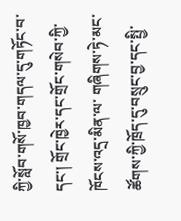ཀྱི་སློབ་གསོ་ཁྱབ་གདལ་དུ་གཏོང་བ་དང་། གྲོང་ཁྱེར་དང་གྲོང་གསེབ་ཀྱི་ཁོངས་འདྲ་མིན་ལ་ གཞིགས་ཏེ་མང་ཚོགས་ཀྱི་ཁྲོད་དུ་བསྲུང་བྱ་དང་སྤྱི་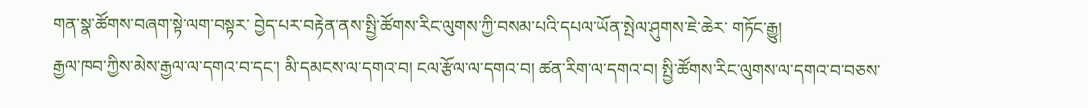གན་སྣ་ཚོགས་བཞག་སྟེ་ལག་བསྟར་ བྱེད་པར་བརྟེན་ནས་སྤྱི་ཚོགས་རིང་ལུགས་ཀྱི་བསམ་པའི་དཔལ་ཡོན་སྤེལ་ཤུགས་ཇེ་ཆེར་ གཏོང་རྒྱུ།
རྒྱལ་ཁབ་ཀྱིས་མེས་རྒྱལ་ལ་དགའ་བ་དང་། མི་དམངས་ལ་དགའ་བ། ངལ་རྩོལ་ལ་དགའ་བ། ཚན་རིག་ལ་དགའ་བ། སྤྱི་ཚོགས་རིང་ལུགས་ལ་དགའ་བ་བཅས་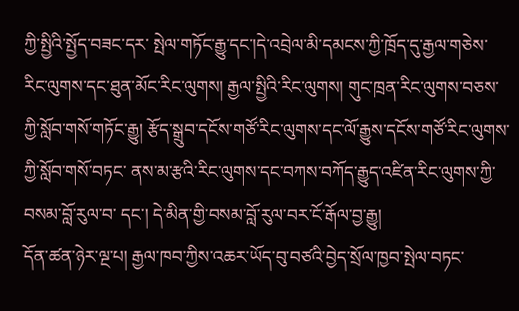ཀྱི་སྤྱིའི་སྤྱོད་བཟང་དར་ སྤེལ་གཏོང་རྒྱུ་དང་།དེ་འབྲེལ་མི་དམངས་ཀྱི་ཁྲོད་དུ་རྒྱལ་གཅེས་རིང་ལུགས་དང་ཐུན་མོང་རིང་ལུགས། རྒྱལ་སྤྱིའི་རིང་ལུགས། གུང་ཁྲན་རིང་ལུགས་བཅས་ཀྱི་སློབ་གསོ་གཏོང་རྒྱུ། རྩོད་སྒྲུབ་དངོས་གཙོ་རིང་ལུགས་དང་ལོ་རྒྱུས་དངོས་གཙོ་རིང་ལུགས་ཀྱི་སློབ་གསོ་བཏང་ ནས་མ་རྩའི་རིང་ལུགས་དང་བཀས་བཀོད་རྒྱུད་འཛིན་རིང་ལུགས་ཀྱི་བསམ་བློ་རུལ་བ་ དང་། དེ་མིན་གྱི་བསམ་བློ་རུལ་བར་ངོ་རྒོལ་བྱ་རྒྱུ།
དོན་ཚན་ཉེར་ལྔ་པ། རྒྱལ་ཁབ་ཀྱིས་འཆར་ཡོད་བུ་བཙའི་བྱེད་སྲོལ་ཁྱབ་སྤེལ་བཏང་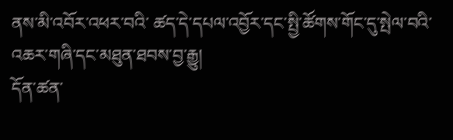ནས་མི་འབོར་འཕར་བའི་ ཚད་དེ་དཔལ་འབྱོར་དང་སྤྱི་ཚོགས་གོང་དུ་སྤེལ་བའི་འཆར་གཞི་དང་མཐུན་ཐབས་བྱ་རྒྱུ།
དོན་ཚན་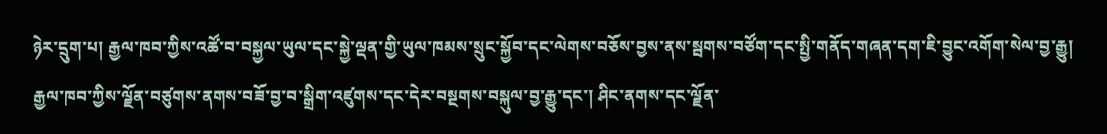ཉེར་དྲུག་པ། རྒྱལ་ཁབ་ཀྱིས་འཚོ་བ་བསྐྱལ་ཡུལ་དང་སྐྱེ་ལྡན་གྱི་ཡུལ་ཁམས་སྲུང་སྐྱོབ་དང་ལེགས་བཅོས་བྱས་ནས་སྦགས་བཙོག་དང་སྤྱི་གནོད་གཞན་དག་ཇི་བྱུང་འགོག་སེལ་བྱ་རྒྱུ།
རྒྱལ་ཁབ་ཀྱིས་ལྗོན་བཙུགས་ནགས་བཟོ་བྱ་བ་སྒྲིག་འཛུགས་དང་དེར་བསྔགས་བསྐུལ་བྱ་རྒྱུ་དང་། ཤིང་ནགས་དང་ལྗོན་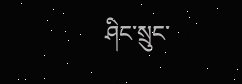ཤིང་སྲུང་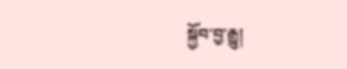སྐྱོབ་བྱ་རྒྱུ།